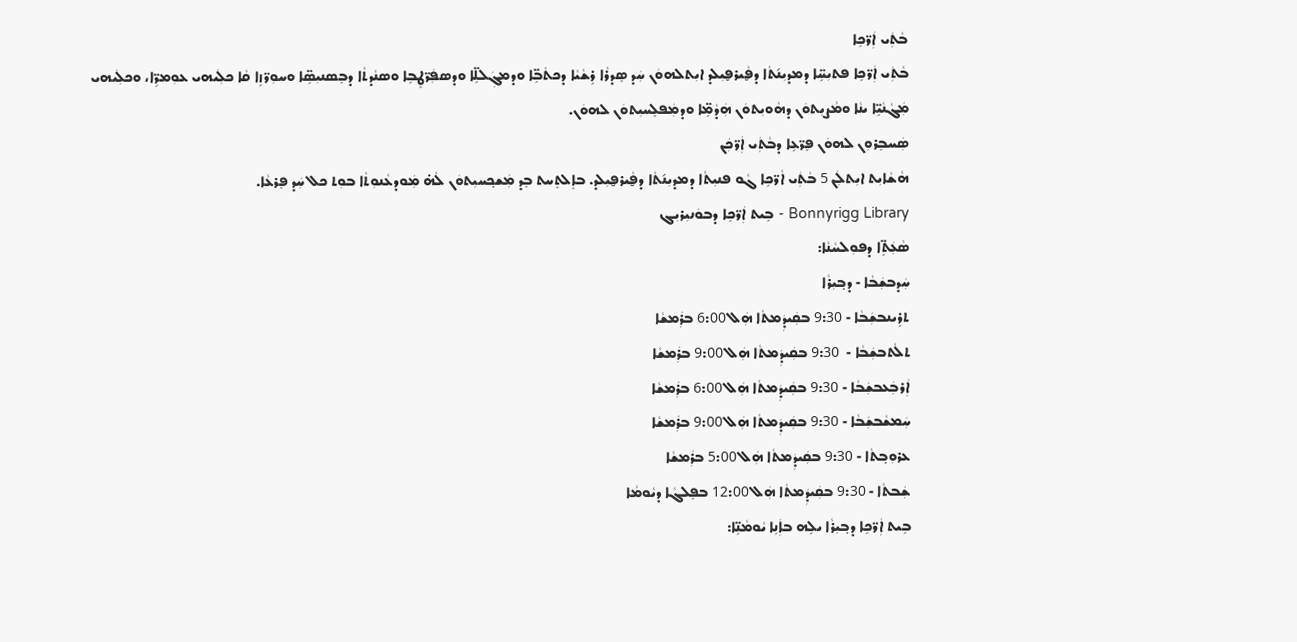ܒܵܬܲܝ ܐܲܪ̈ܟܹܐ
ܒܵܬܲܝ ܐܲܪ̈ܟܹܐ ܦܬܝܼܚܹ̈ܐ ܕܡܕܝܼܢ݇ܬܵܐ ܕܦ̮ܵܝܪܦ̮ܝܼܠܕ ܐܝܼܬܠܗܘܿܢ ܚܲܕ ܣܸܕܪܵܐ ܪܹܫܵܝܵܐ ܕܟܬܵܒܹ̈ܐ ܘܕܡܓܲܠܠܹ̈ܐ ܘܕܣܦܲܪ̈ܛܸܒܹܐ ܘܣܢܵܕܬܵܐ ܕܒܸܣܢܝܼܣܹ̈ܐ ܘܚܘܼܪ̈ܙܹܐ ܩܵܐ ܟܠܲܝܗܝ ܥܘܼܡܪܹ̈ܐ، ܘܟܠܲܝܗܝ ܡܲܓܵܢܵܝܹ̈ܐ ܝܢܵܐ ܘܡܵܨܝܼܬܘܿܢ ܕܗܵܘܝܼܬܘܿܢ ܗܲܕܵܡܹ̈ܐ ܘܕܡܲܦܠܸܚܝܼܬܘܿܢ ܠܗܘܿܢ.
ܣܲܚܒܸܪܘܼܢ ܠܗܘܿܢ ܦܸܪ̈ܥܹܐ ܕܒܵܬܲܝ ܐܲܪ̈ܟܲܢ
ܗܵܫܵܐܝܼܬ ܐܝܼܬܠܲܢ 5 ܒܵܬܲܝ ܐܵܪ̈ܟܹܐ ܓܵܘ ܦܢܝܼܬܵܐ ܕܡܕܝܼܢ݇ܬܵܐ ܕܦ̮ܵܝܪܦ̮ܝܼܠܕ. ܒܐܸܠܬܸܚܬ ܒܸܕ ܡܲܫܟ݂ܚܝܼܬܘܿܢ ܠܵܗ̇ ܡܲܘܕܥܵܢܘܼܬܵܐ ܒܘܼܬ ܟܠ ܚܲܕ ܦܸܪܥܵܐ.
Bonnyrigg Library - ܒܹܝܬ ܐܲܪ̈ܟܹܐ ܕܒܘܿܢܝܼܪܝܼܓ
ܣܵܥܲܬܹ̈ܐ ܕܦܘܼܠܚܵܢܵܐ:
ܚܲܕܒܫܲܒܵܐ - ܕܒ݂ܝܼܪܵܐ
ܬܪܹܝܢܒܫܲܒܵܐ - 9:30 ܒܩܲܝܕܲܡܬܵܐ ܗܲܠ 6:00 ܒܪܲܡܫܵܐ
ܬܠܵܬܒܫܲܒܵܐ -  9:30 ܒܩܲܝܕܲܡܬܵܐ ܗܲܠ 9:00 ܒܪܲܡܫܵܐ
ܐܲܪܒܲܥܒܫܲܒܵܐ - 9:30 ܒܩܲܝܕܲܡܬܵܐ ܗܲܠ 6:00 ܒܪܲܡܫܵܐ
ܚܲܡܫܵܒܫܲܒܵܐ - 9:30 ܒܩܲܝܕܲܡܬܵܐ ܗܲܠ 9:00 ܒܪܲܡܫܵܐ
ܥܪܘܼܒ݂ܬܵܐ - 9:30 ܒܩܲܝܕܲܡܬܵܐ ܗܲܠ 5:00 ܒܪܲܡܫܵܐ
ܫܲܒܬܵܐ - 9:30 ܒܩܲܝܕܲܡܬܵܐ ܗܲܠ 12:00 ܒܦܸܠܓܵܐ ܕܝܵܘܡܵܐ
ܒܹܝܬ ܐܲܪ̈ܟܹܐ ܕܒ݂ܝܼܪܵܐ ܝܠܹܗ ܒܐܲܢܹܐ ܝܵܘܡܵܢܹ̈ܐ: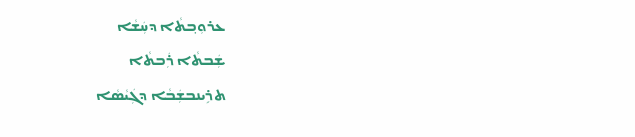ܥܪܘܼܒ݂ܬܵܐ ܕܚܲܫܵܐ
ܫܲܒܬܵܐ ܪܲܒܬܵܐ
ܬܪܹܝܢܒܫܲܒܵܐ ܕܓܲܝܵܣܵܐ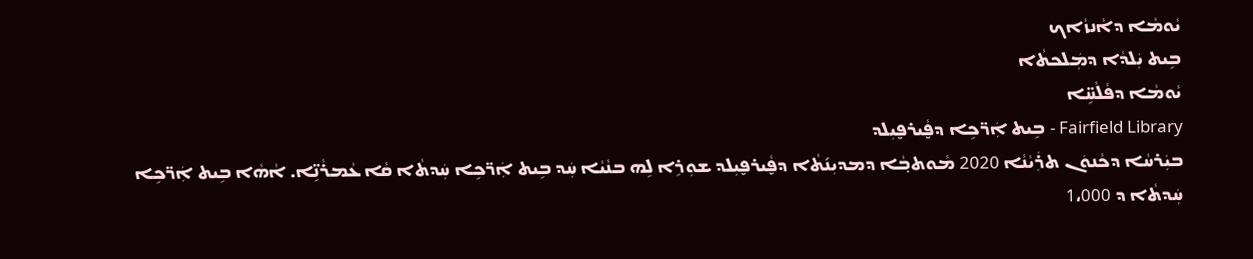ܝܵܘܡܵܐ ܕܐܵܢܙܵܐܟ
ܒܹܝܬ ܝܲܠܕܵܐ ܕܡܲܠܟܬܵܐ
ܝܵܘܡܵܐ ܕܦܵܠܵܚܹ̈ܐ
Fairfield Library - ܒܹܝܬ ܐܲܪ̈ܟܹܐ ܕܦ̮ܵܝܪܦ̮ܝܼܠܕ
ܒܝܲܪܚܵܐ ܕܟܵܢܘܿܢ ܬܪܲܝܵܢܵܐ 2020 ܡܵܘܬܒ݂ܵܐ ܕܡܕܝܼܢ݇ܬܵܐ ܕܦ̮ܵܝܪܦ̮ܝܼܠܕ ܫܘܼܪܹܐ ܠܹܗ ܒܢܵܝܵܐ ܚܲܕ ܒܹܝܬ ܐܲܪ̈ܟܹܐ ܚܲܕܬܵܐ ܩܵܐ ܥܵܡܪܵܢܹ̈ܐ. ܐܵܗܵܐ ܒܹܝܬ ܐܲܪ̈ܟܹܐ ܚܲܕܬܵܐ ܕ 1،000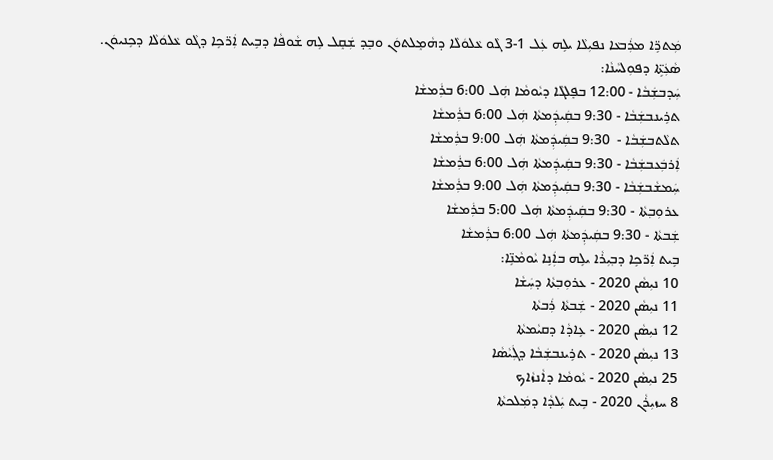ܡܲܬܪܹ̈ܐ ܡܪܲܒܥܵܐ ܢܦܝܼܠܵܐ ܝܠܹܗ ܥܲܠ 1-3 ܓܵܘ ܥܵܠܘܿܠܵܐ ܕܗܵܡܸܠܬܘܿܢ ܘܒܸܕ ܫܲܩܸܠ ܠܹܗ ܫܵܘܦܵܐ ܕܒܹܝܬ ܐܲܪ̈ܟܹܐ ܕܓܵܘ ܥܵܠܘܿܠܵܐ ܕܟܹܢܝܘܿܢ.
ܣܵܥܲܬܹ̈ܐ ܕܦܘܼܠܚܵܢܵܐ:
ܚܲܕܒܫܲܒܵܐ - 12:00 ܒܦܸܠܓܵܐ ܕܝܵܘܡܵܐ ܗܲܠ 6:00 ܒܪܲܡܫܵܐ
ܬܪܹܝܢܒܫܲܒܵܐ - 9:30 ܒܩܲܝܕܲܡܬܵܐ ܗܲܠ 6:00 ܒܪܲܡܫܵܐ
ܬܠܵܬܒܫܲܒܵܐ -  9:30 ܒܩܲܝܕܲܡܬܵܐ ܗܲܠ 9:00 ܒܪܲܡܫܵܐ
ܐܲܪܒܲܥܒܫܲܒܵܐ - 9:30 ܒܩܲܝܕܲܡܬܵܐ ܗܲܠ 6:00 ܒܪܲܡܫܵܐ
ܚܲܡܫܵܒܫܲܒܵܐ - 9:30 ܒܩܲܝܕܲܡܬܵܐ ܗܲܠ 9:00 ܒܪܲܡܫܵܐ
ܥܪܘܼܒ݂ܬܵܐ - 9:30 ܒܩܲܝܕܲܡܬܵܐ ܗܲܠ 5:00 ܒܪܲܡܫܵܐ
ܫܲܒܬܵܐ - 9:30 ܒܩܲܝܕܲܡܬܵܐ ܗܲܠ 6:00 ܒܪܲܡܫܵܐ
ܒܹܝܬ ܐܲܪ̈ܟܹܐ ܕܒ݂ܝܼܪܵܐ ܝܠܹܗ ܒܐܲܢܹܐ ܝܵܘܡܵܢܹ̈ܐ:
10 ܢܝܼܣܵܢ 2020 - ܥܪܘܼܒ݂ܬܵܐ ܕܚܲܫܵܐ
11 ܢܝܼܣܵܢ 2020 - ܫܲܒܬܵܐ ܪܲܒܬܵܐ
12 ܢܝܼܣܵܢ 2020 - ܥܹܐܕܵܐ ܕܩܝܵܡܬܵܐ
13 ܢܝܼܣܵܢ 2020 - ܬܪܹܝܢܒܫܲܒܵܐ ܕܓܲܝܵܣܵܐ
25 ܢܝܼܣܵܢ 2020 - ܝܵܘܡܵܐ ܕܐܵܢܙܵܐܟ
8 ܚܙܝܼܪܵܢ 2020 - ܒܹܝܬ ܝܲܠܕܵܐ ܕܡܲܠܟܬܵܐ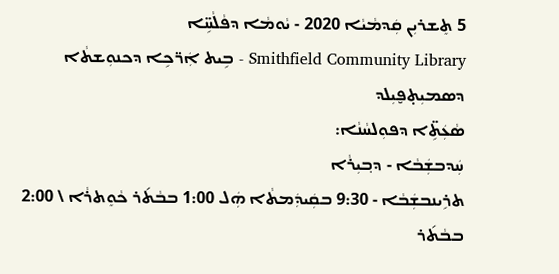5 ܬܸܫܪܝܼܢ ܩܲܕܡܵܝܵܐ 2020 - ܝܵܘܡܵܐ ܕܦܵܠܵܚܹ̈ܐ
Smithfield Community Library - ܒܹܝܬ ܐܲܪ̈ܟܹܐ ܕܟܢܘܼܫܬܵܐ ܕܣܡܝܼܬ̣ܦ̮ܝܼܠܕ
ܣܵܥܲܬܹ̈ܐ ܕܦܘܼܠܚܵܢܵܐ:
ܚܲܕܒܫܲܒܵܐ - ܕܒ݂ܝܼܪܵܐ
ܬܪܹܝܢܒܫܲܒܵܐ - 9:30 ܒܩܲܝܕܲܡܬܵܐ ܗܲܠ 1:00 ܒܒܵܬ݇ܪ ܟܵܘܸܬܪܵܐ \ 2:00 ܒܒܵܬ݇ܪ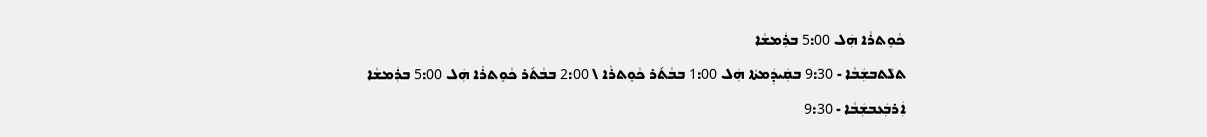ܟܵܘܸܬܪܵܐ ܗܲܠ 5:00 ܒܪܲܡܫܵܐ
ܬܠܵܬܒܫܲܒܵܐ - 9:30 ܒܩܲܝܕܲܡܬܵܐ ܗܲܠ 1:00 ܒܒܵܬ݇ܪ ܟܵܘܸܬܪܵܐ \ 2:00 ܒܒܵܬ݇ܪ ܟܵܘܸܬܪܵܐ ܗܲܠ 5:00 ܒܪܲܡܫܵܐ
ܐܲܪܒܲܥܒܫܲܒܵܐ - 9:30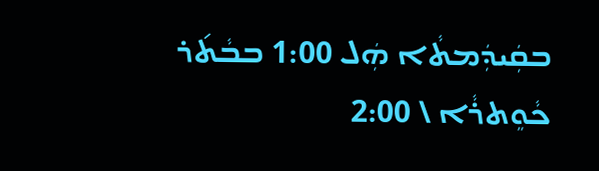ܒܩܲܝܕܲܡܬܵܐ ܗܲܠ 1:00 ܒܒܵܬ݇ܪ ܟܵܘܸܬܪܵܐ \ 2:00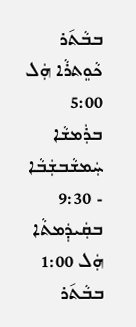ܒܒܵܬ݇ܪ ܟܵܘܸܬܪܵܐ ܗܲܠ 5:00 ܒܪܲܡܫܵܐ
ܚܲܡܫܵܒܫܲܒܵܐ - 9:30 ܒܩܲܝܕܲܡܬܵܐ ܗܲܠ 1:00 ܒܒܵܬ݇ܪ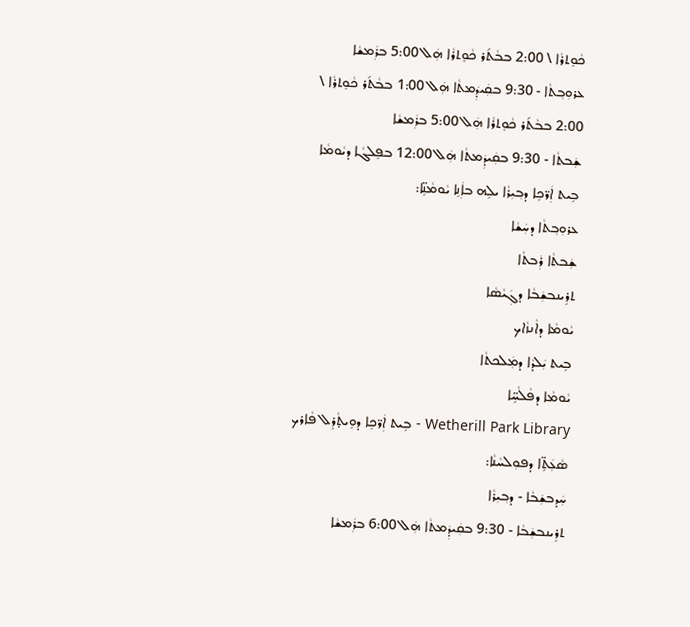ܟܵܘܸܬܪܵܐ \ 2:00 ܒܒܵܬ݇ܪ ܟܵܘܸܬܪܵܐ ܗܲܠ 5:00 ܒܪܲܡܫܵܐ
ܥܪܘܼܒ݂ܬܵܐ - 9:30 ܒܩܲܝܕܲܡܬܵܐ ܗܲܠ 1:00 ܒܒܵܬ݇ܪ ܟܵܘܸܬܪܵܐ \ 2:00 ܒܒܵܬ݇ܪ ܟܵܘܸܬܪܵܐ ܗܲܠ 5:00 ܒܪܲܡܫܵܐ
ܫܲܒܬܵܐ - 9:30 ܒܩܲܝܕܲܡܬܵܐ ܗܲܠ 12:00 ܒܦܸܠܓܵܐ ܕܝܵܘܡܵܐ
ܒܹܝܬ ܐܲܪ̈ܟܹܐ ܕܒ݂ܝܼܪܵܐ ܝܠܹܗ ܒܐܲܢܹܐ ܝܵܘܡܵܢܹ̈ܐ:
ܥܪܘܼܒ݂ܬܵܐ ܕܚܲܫܵܐ
ܫܲܒܬܵܐ ܪܲܒܬܵܐ
ܬܪܹܝܢܒܫܲܒܵܐ ܕܓܲܝܵܣܵܐ
ܝܵܘܡܵܐ ܕܐܵܢܙܵܐܟ
ܒܹܝܬ ܝܲܠܕܵܐ ܕܡܲܠܟܬܵܐ
ܝܵܘܡܵܐ ܕܦܵܠܵܚܹ̈ܐ
Wetherill Park Library - ܒܹܝܬ ܐܲܪ̈ܟܹܐ ܕܘܹܝܬ̣ܵܪܸܠ ܦܵܐܪܟ
ܣܵܥܲܬܹ̈ܐ ܕܦܘܼܠܚܵܢܵܐ:
ܚܲܕܒܫܲܒܵܐ - ܕܒ݂ܝܼܪܵܐ
ܬܪܹܝܢܒܫܲܒܵܐ - 9:30 ܒܩܲܝܕܲܡܬܵܐ ܗܲܠ 6:00 ܒܪܲܡܫܵܐ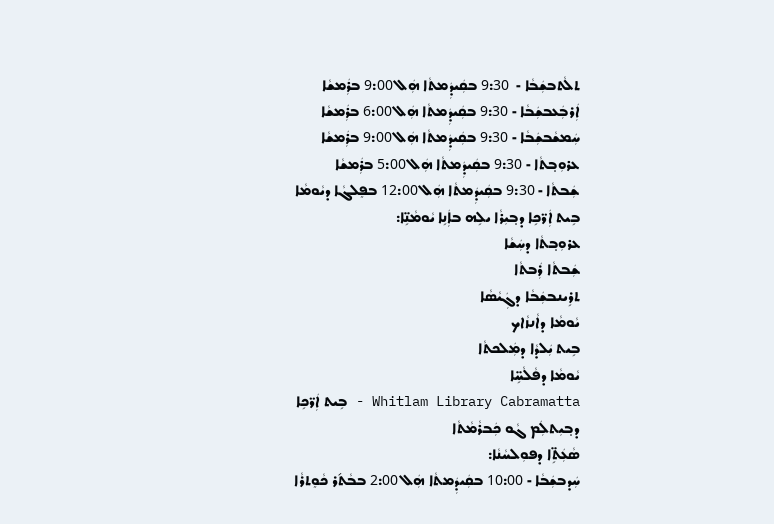ܬܠܵܬܒܫܲܒܵܐ -  9:30 ܒܩܲܝܕܲܡܬܵܐ ܗܲܠ 9:00 ܒܪܲܡܫܵܐ
ܐܲܪܒܲܥܒܫܲܒܵܐ - 9:30 ܒܩܲܝܕܲܡܬܵܐ ܗܲܠ 6:00 ܒܪܲܡܫܵܐ
ܚܲܡܫܵܒܫܲܒܵܐ - 9:30 ܒܩܲܝܕܲܡܬܵܐ ܗܲܠ 9:00 ܒܪܲܡܫܵܐ
ܥܪܘܼܒ݂ܬܵܐ - 9:30 ܒܩܲܝܕܲܡܬܵܐ ܗܲܠ 5:00 ܒܪܲܡܫܵܐ
ܫܲܒܬܵܐ - 9:30 ܒܩܲܝܕܲܡܬܵܐ ܗܲܠ 12:00 ܒܦܸܠܓܵܐ ܕܝܵܘܡܵܐ
ܒܹܝܬ ܐܲܪ̈ܟܹܐ ܕܒ݂ܝܼܪܵܐ ܝܠܹܗ ܒܐܲܢܹܐ ܝܵܘܡܵܢܹ̈ܐ:
ܥܪܘܼܒ݂ܬܵܐ ܕܚܲܫܵܐ
ܫܲܒܬܵܐ ܪܲܒܬܵܐ
ܬܪܹܝܢܒܫܲܒܵܐ ܕܓܲܝܵܣܵܐ
ܝܵܘܡܵܐ ܕܐܵܢܙܵܐܟ
ܒܹܝܬ ܝܲܠܕܵܐ ܕܡܲܠܟܬܵܐ
ܝܵܘܡܵܐ ܕܦܵܠܵܚܹ̈ܐ
Whitlam Library Cabramatta - ܒܹܝܬ ܐܲܪ̈ܟܹܐ ܕܒ݂ܝܼܬܠܲܡ ܓܵܘ ܟܲܒܪܵܡܵܬܵܐ
ܣܵܥܲܬܹ̈ܐ ܕܦܘܼܠܚܵܢܵܐ:
ܚܲܕܒܫܲܒܵܐ - 10:00 ܒܩܲܝܕܲܡܬܵܐ ܗܲܠ 2:00 ܒܒܵܬ݇ܪ ܟܵܘܸܬܪܵܐ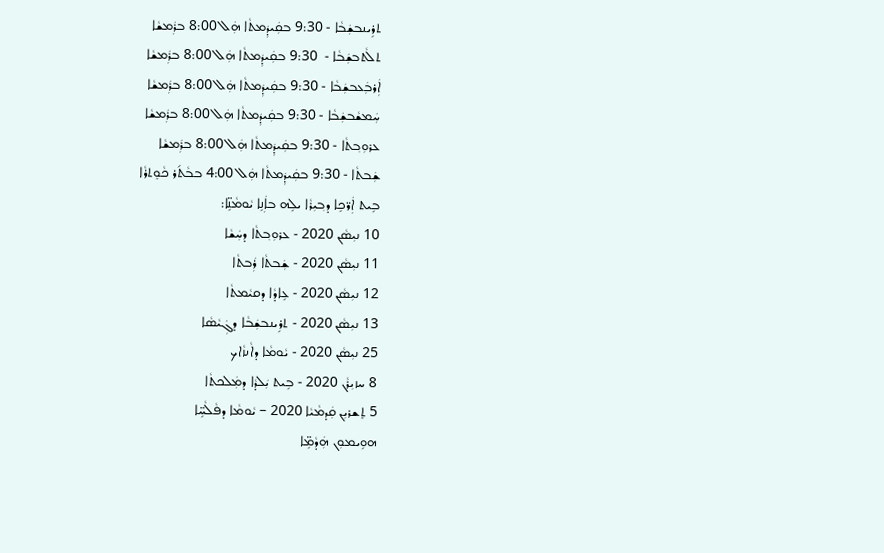ܬܪܹܝܢܒܫܲܒܵܐ - 9:30 ܒܩܲܝܕܲܡܬܵܐ ܗܲܠ 8:00 ܒܪܲܡܫܵܐ
ܬܠܵܬܒܫܲܒܵܐ -  9:30 ܒܩܲܝܕܲܡܬܵܐ ܗܲܠ 8:00 ܒܪܲܡܫܵܐ
ܐܲܪܒܲܥܒܫܲܒܵܐ - 9:30 ܒܩܲܝܕܲܡܬܵܐ ܗܲܠ 8:00 ܒܪܲܡܫܵܐ
ܚܲܡܫܵܒܫܲܒܵܐ - 9:30 ܒܩܲܝܕܲܡܬܵܐ ܗܲܠ 8:00 ܒܪܲܡܫܵܐ
ܥܪܘܼܒ݂ܬܵܐ - 9:30 ܒܩܲܝܕܲܡܬܵܐ ܗܲܠ 8:00 ܒܪܲܡܫܵܐ
ܫܲܒܬܵܐ - 9:30 ܒܩܲܝܕܲܡܬܵܐ ܗܲܠ 4:00 ܒܒܵܬ݇ܪ ܟܵܘܸܬܪܵܐ
ܒܹܝܬ ܐܲܪ̈ܟܹܐ ܕܒ݂ܝܼܪܵܐ ܝܠܹܗ ܒܐܲܢܹܐ ܝܵܘܡܵܢܹ̈ܐ:
10 ܢܝܼܣܵܢ 2020 - ܥܪܘܼܒ݂ܬܵܐ ܕܚܲܫܵܐ
11 ܢܝܼܣܵܢ 2020 - ܫܲܒܬܵܐ ܪܲܒܬܵܐ
12 ܢܝܼܣܵܢ 2020 - ܥܹܐܕܵܐ ܕܩܝܵܡܬܵܐ
13 ܢܝܼܣܵܢ 2020 - ܬܪܹܝܢܒܫܲܒܵܐ ܕܓܲܝܵܣܵܐ
25 ܢܝܼܣܵܢ 2020 - ܝܵܘܡܵܐ ܕܐܵܢܙܵܐܟ
8 ܚܙܝܼܪܵܢ 2020 - ܒܹܝܬ ܝܲܠܕܵܐ ܕܡܲܠܟܬܵܐ
5 ܬܸܫܪܝܼܢ ܩܲܕܡܵܝܵܐ 2020 – ܝܵܘܡܵܐ ܕܦܵܠܵܚܹ̈ܐ
ܗܘܹܝܡܘܼܢ ܗܲܕܵܡܹ̈ܐ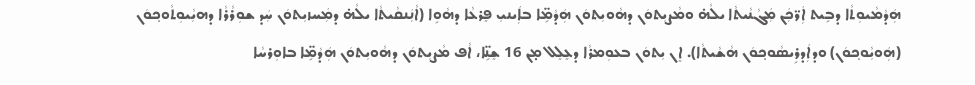ܗܲܕܵܡܵܝܘܼܬܵܐ ܕܒܹܝܬ ܐܲܪ̈ܟܲܢ ܡܲܓܵܢܵܝܬܵܐ ܝܠܵܗ̇ ܘܡܵܨܝܼܬܘܿܢ ܕܗܵܘܝܼܬܘܿܢ ܗܲܕܵܡܹ̈ܐ ܒܐܲܝܢܝܼ ܦܸܪܥܵܐ ܕܗܵܘܹܐ (ܐܵܢܲܢܩܵܝܬܵܐ ܝܠܵܗ̇ ܕܡܲܚܙܝܼܬܘܿܢ ܚܲܕ ܫܘܼܪܵܪܵܐ ܕܗܝܼܵܝܘܼܬܵܘܟ݂ܘܿܢ (ܗܲܘܝܼܵܘܟ݂ܘܿܢ) ܘܕܐܲܕܪܹܝܣܵܘܟ݂ܘܿܢ ܗܵܫܵܝܬܵܐ). ܐܸܢ ܝܼܬܘܿܢ ܒܥܘܼܡܪܵܐ ܕܥܸܠܸܠ ܡ̣ܢ 16 ܫܸܢܹ̈ܐ، ܐܵܦ ܡܵܨܝܼܬܘܿܢ ܕܗܵܘܝܼܬܘܿܢ ܗܲܕܵܡܹ̈ܐ ܒܐܘܼܪܚܵܐ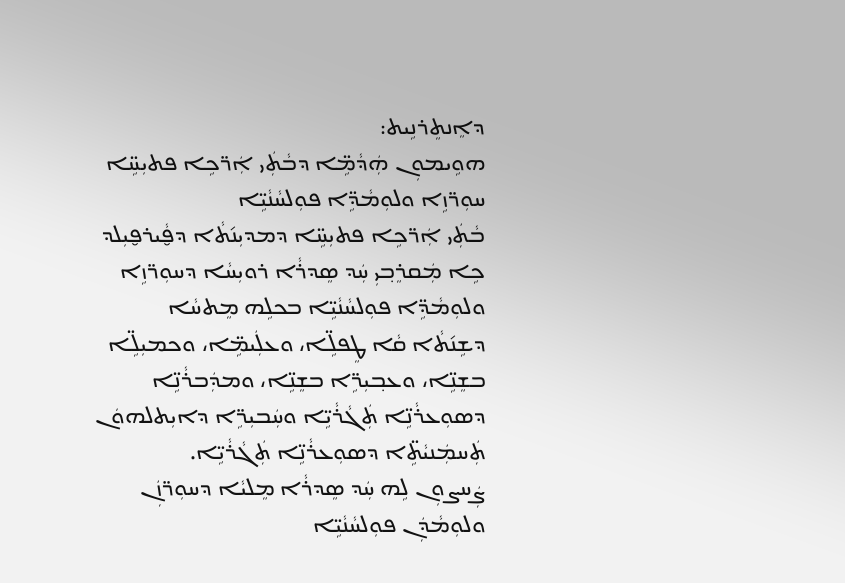ܕܐܸܢܬܸܪܢܹܝܬ:
ܗܘܹܝܡܘܼܢ ܗܲܕܵܡܹ̈ܐ ܕܒܵܬܲܝ ܐܲܪ̈ܟܹܐ ܦܬܝܼܚܹ̈ܐ
ܚܘܼܪ̈ܙܹܐ ܘܠܘܼܡܵܕܹ̈ܐ ܦܘܼܠܚܵܢܵܝܹ̈ܐ
ܒܵܬܲܝ ܐܲܪ̈ܟܹܐ ܦܬܝܼܚܹ̈ܐ ܕܡܕܝܼܢ݇ܬܵܐ ܕܦ̮ܵܝܪܦ̮ܝܼܠܕ ܟܹܐ ܡܲܩܪܸܒ݂ܝܼ ܚܲܕ ܣܸܕܪܵܐ ܪܘܝܼܚܵܐ ܕܚܘܼܪ̈ܙܹܐ ܘܠܘܼܡܵܕܹ̈ܐ ܦܘܼܠܚܵܢܵܝܹ̈ܐ ܒܟܠܹܗ ܡܸܬܚܵܐ ܕܫܹܢ݇ܬܵܐ ܩܵܐ ܛܸܦܠܹ̈ܐ، ܘܥܠܲܝܡܹ̈ܐ، ܘܟܡܝܼܠܹ̈ܐ ܒܫܸܢܹ̈ܐ، ܘܥܒ݂ܝܼܪܹ̈ܐ ܒܫܸܢܹ̈ܐ، ܘܡܕܲܒܪܵܢܹ̈ܐ ܕܣܘܼܥܪܵܢܹ̈ܐ ܬܲܓܵܪܵܝܹ̈ܐ ܘܚܲܒܝܼܪܹ̈ܐ ܕܐܝܼܬܠܗܘܿܢ ܬܲܚܡܲܢܝܵܬܹ̈ܐ ܕܣܘܼܥܪܵܢܹ̈ܐ ܬܲܓܵܪܵܝܹ̈ܐ.
ܨܲܚܨܘܼܢ ܠܹܗ ܚܲܕ ܣܸܕܪܵܐ ܡܸܠܝܵܐ ܕܚܘܼܪ̈ܙܲܢ ܘܠܘܼܡܵܕܲܢ ܦܘܼܠܚܵܢܵܝܹ̈ܐ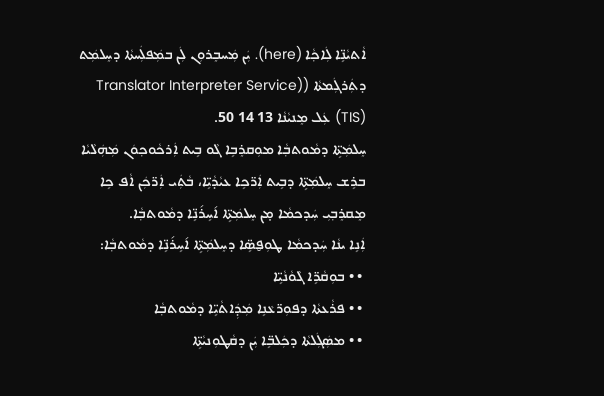ܐܵܬܝܵܢܹ̈ܐ ܠܲܐܟ݂ܵܐ (here). ܝܲܢ ܡܲܚܒܸܪܘܼܢ ܠܲܢ ܒܡܲܦܠܲܚܬܵܐ ܕܚܸܠܡܲܬ ܕܬܲܪܓܲܡܬܵܐ ((Translator Interpreter Service (TIS) ܥܲܠ ܡܸܢܝܵܢܵܐ 13 14 50.
ܚܸܠܡܲܬܹ̈ܐ ܕܡܵܘܬܒ݂ܵܐ ܡܘܼܩܪܸܒܹܐ ܓܵܘ ܒܹܝܬ ܐܲܪܟܵܘܟ݂ܘܿܢ ܡܲܗܲܠܵܝܵܐ
ܒܪܹܫ ܚܸܠܡܲܬܹ̈ܐ ܕܒܹܝܬ ܐܲܪ̈ܟܹܐ ܥܝܵܕܵܝܹ̈ܐ، ܒܵܬܲܝ ܐܲܪ̈ܟܲܢ ܐܵܦ ܟܹܐ ܡܸܩܪܸܒ݂ܝܼ ܚܲܕܟܡܵܐ ܡ̣ܢ ܚܸܠܡܲܬܹ̈ܐ ܐ݇ܚܹܪ݇ܢܹ̈ܐ ܕܡܵܘܬܒ݂ܵܐ.
ܐܲܢܹܐ ܝܢܵܐ ܚܲܕܟܡܵܐ ܛܘܼܦ̮ܣܹ̈ܐ ܕܚܸܠܡܲܬܹ̈ܐ ܐ݇ܚܹܪ݇ܢܹ̈ܐ ܕܡܵܘܬܒ݂ܵܐ:
 • • ܒܘܼܩܵܪܹ̈ܐ ܓܵܘܵܢܵܝܹ̈ܐ
 • • ܦܪܵܥܬܵܐ ܕܦܘܼܪ̈ܥܵܢܹܐ ܡܲܕܲܐܬܵܝܹ̈ܐ ܕܡܵܘܬܒ݂ܵܐ
 • • ܡܣܲܓܲܠܬܵܐ ܕܟܲܠܒܹ̈ܐ ܝܲܢ ܕܩܵܛܘܼܢܝܵܬܹ̈ܐ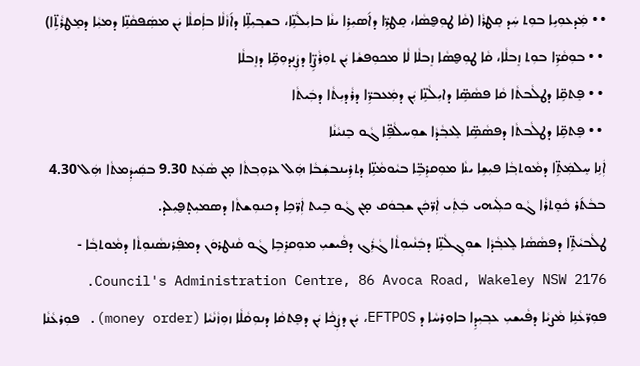• • ܡܲܕܥܘܼܝܹܐ ܒܘܼܬ ܚܲܕ ܩܸܛܪܵܐ (ܩܵܐ ܛܘܼܦ̮ܣܵܐ، ܩܸܛܪܹ̈ܐ ܕܐ݇ܣܝܼܪܹܐ ܝܢܵܐ ܒܐܝܼܠܵܢܹ̈ܐ، ܒܫܒ݂ܝܼܠܹ̈ܐ ܕܐ݇ܙܵܠܵܐ ܒܐܲܩܠܵܐ ܝܲܢ ܡܣܲܦܩܵܢܹ̈ܐ ܕܡܝܼܵܐ ܕܡܸܛܪܵܬܹ̈ܐ)
 • • ܒܘܼܩܵܪܹ̈ܐ ܒܘܼܬ ܙܸܒܠܵܐ، ܩܵܐ ܛܘܼܦ̮ܣܵܐ ܙܸܒܠܵܐ ܠܵܐ ܡܟܘܼܦܫܵܐ ܝܲܢ ܬܘܼܪܵܨܹ̈ܐ ܕܨܲܢܕܘܼܩܹ̈ܐ ܕܙܸܒܠܵܐ
 • • ܦܸܬܩܹ̈ܐ ܕܛܠܵܒܬܵܐ ܩܵܐ ܦܣܵܣܹ̈ܐ ܕܐܝܼܠܵܢܹ̈ܐ ܝܲܢ ܕܡܲܥܒܪܹ̈ܐ ܕܪܵܕܝܼܬܵܐ ܕܒܲܝܬܵܐ
 • • ܦܸܬܩܹ̈ܐ ܕܛܠܵܒܬܵܐ ܕܦܣܵܣܹ̈ܐ ܠܸܥܒ݂ܵܕܵܐ ܫܘܼܚܠܵܦܹ̈ܐ ܓܵܘ ܒܸܢܝܵܢܵܐ
ܐܲܢܹܐ ܚܸܠܡܲܬܹ̈ܐ ܕܡܵܘܬܒ݂ܵܐ ܦܝܼܫܹܐ ܝܢܵܐ ܡܘܼܩܪܸܒܹ̈ܐ ܒܝܵܘܡܵܢܹ̈ܐ ܕܬܪܹܝܢܒܫܲܒܵܐ ܗܲܠ ܥܪܘܼܒ݂ܬܵܐ ܡ̣ܢ ܣܵܥܲܬ 9.30 ܒܩܲܝܕܲܡܬܵܐ ܗܲܠ 4.30 ܒܒܵܬ݇ܪ ܟܵܘܸܬܪܵܐ ܓܵܘ ܟܠܲܝܗܝ ܒܲܬܲܝ ܐܲܪ̈ܟܲܢ ܫܒ݂ܘܿܩ ܡ̣ܢ ܓܵܘ ܒܹܝܬ ܐܲܪ̈ܟܹܐ ܕܟܢܘܼܫܬܵܐ ܕܣܡܝܼܬ̣ܦ̮ܝܼܠܕ.
ܛܠܵܒܝܵܬܹ̈ܐ ܕܦܣܵܣܵܐ ܠܸܥܒ݂ܵܕܵܐ ܫܘܼܓ݂ܠܵܢܹ̈ܐ ܕܒܲܢܵܝܘܼܬܵܐ ܓܵܪܲܓ ܕܦܵܝܫܝܼ ܡܘܼܩܪܸܒܹܐ ܓܵܘ ܩܵܢܛܪܘܿܢ ܕܡܦܲܪܢܣܵܢܘܼܬܵܐ ܕܡܵܘܬܒ݂ܵܐ - Council's Administration Centre, 86 Avoca Road, Wakeley NSW 2176.
ܦܘܼܪ̈ܥܵܢܹܐ ܡܵܨܝܵܐ ܕܦܵܝܫܝܼ ܥܒ݂ܝܼܕܹܐ ܒܐܘܼܪܚܵܐ ܕ EFTPOS، ܝܲܢ ܕܨܲܟܵܐ ܝܲܢ ܕܦܸܬܩܵܐ ܕܢܘܼܩܵܠܵܐ ܙܘܼܙܵܢܵܝܵܐ (money order). ܦܘܼܪܥܵܢܵܐ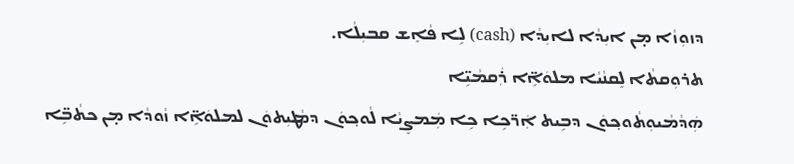ܕܙܘܼܙܵܐ ܡ̣ܢ ܐܝܼܕܵܐ ܠܐܝܼܕܵܐ (cash) ܠܹܐ ܦܵܐܸܫ ܩܒܝܼܠܵܐ.
ܬܪܘܼܩܬܵܐ ܠܸܩܢܵܝܵܐ ܡܠܘܿܐܹ̈ܐ ܪܲܩܡܵܝܹ̈ܐ
ܗܲܕܵܡܵܝܘܼܬܵܘܟ݂ܘܿܢ ܕܒܹܝܬ ܐܲܪ̈ܟܹܐ ܟܹܐ ܡܲܡܨܸܝܵܐ ܠܵܘܟ݂ܘܿܢ ܕܡܵܛܝܼܬܘܿܢ ܠܡܠܘܿܐܹ̈ܐ ܙܵܘܕܵܐ ܡ̣ܢ ܟܬܵܒܹ̈ܐ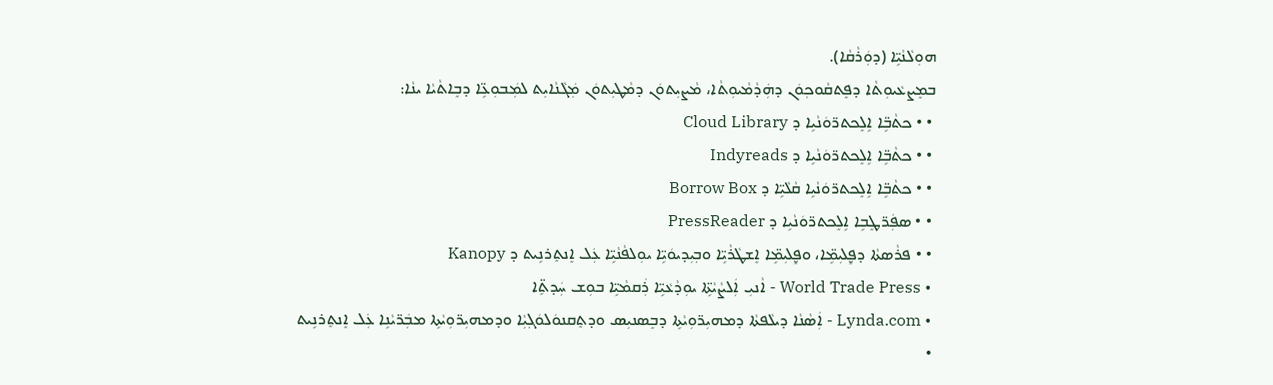ܗܘܼܠܵܢܵܝܹ̈ܐ (ܕܘܲܪܵܩܵܐ).
ܒܡܸܨܥܵܝܘܼܬܵܐ ܕܦܸܬܩܵܘܟ݂ܘܿܢ ܕܗܲܕܵܡܵܝܘܼܬܵܐ، ܡܵܨܝܼܬܘܿܢ ܕܡܵܛܝܼܬܘܿܢ ܡܲܓܵܢܵܐܝܼܬ ܠܡܲܒܘܼܥܹ̈ܐ ܕܒܸܐܬܵܝܵܐ ܝܢܵܐ:
 • • ܟܬܵܒܹ̈ܐ ܐܹܠܸܟܬܪ̈ܘܿܢܵܝܹܐ ܕ Cloud Library
 • • ܟܬܵܒܹ̈ܐ ܐܹܠܸܟܬܪ̈ܘܿܢܵܝܹܐ ܕ Indyreads
 • • ܟܬܵܒܹ̈ܐ ܐܹܠܸܟܬܪ̈ܘܿܢܵܝܹܐ ܩܵܠܵܝܹ̈ܐ ܕ Borrow Box
 • • ܣܦܲܪ̈ܛܸܒܹܐ ܐܹܠܸܟܬܪ̈ܘܿܢܵܝܹܐ ܕ PressReader
 • • ܦܪܵܣܬܵܐ ܕܦ̮ܸܠܝܼܡܹ̈ܐ، ܘܦ̮ܸܠܝܼܡܹ̈ܐ ܐܸܫܛܵܪܵܝܹ̈ܐ ܘܒ݂ܝܼܕܝܘܿܝܹ̈ܐ ܝܘܼܠܦܵܢܵܝܹ̈ܐ ܥܲܠ ܐܸܢܬܸܪܢܹܝܬ ܕ Kanopy
 • World Trade Press - ܐܵܢܝܼ ܐܲܠܨܵܝܵܬܹ̈ܐ ܝܘܼܕܵܥܵܝܹ̈ܐ ܪܲܩܡܵܝܹ̈ܐ ܒܘܼܫ ܚܲܕܬܹ̈ܐ
 • Lynda.com - ܐܲܣܵܢܵܐ ܕܝܠܵܦܬܵܐ ܕܡܗܝܼܪ̈ܘܼܝܵܬܹܐ ܕܒܸܣܢܝܼܣ ܘܕܬܸܩܢܘܿܠܘܿܓ݂ܝܼܵܐ ܘܕܡܗܝܼܪ̈ܘܼܝܵܬܹܐ ܡܒܲܪ̈ܝܵܢܹܐ ܥܲܠ ܐܸܢܬܸܪܢܹܝܬ
 •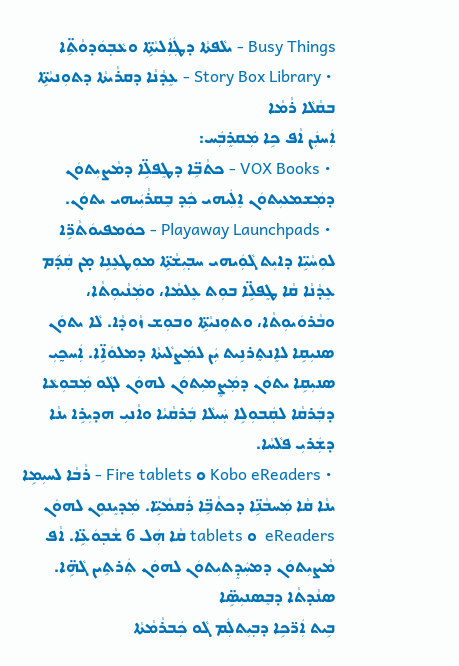Busy Things - ܝܠܵܦܬܵܐ ܕܛܲܐܲܠܝܵܬܹ̈ܐ ܘܥܵܒ݂ܘܿܕܘܵܬܹ̈ܐ
 • Story Box Library - ܥܸܕܵܢܵܐ ܕܩܪܵܝܬܵܐ ܕܬܘܼܢܝܵܬܹ̈ܐ ܒܩܵܠܵܐ ܪܵܡܵܐ
ܐܲܚܢܲܢ ܐܵܦ ܟܹܐ ܡܲܩܪܸܒܲܚ:
 • VOX Books - ܟܬܵܒܹ̈ܐ ܕܛܸܦܠܹ̈ܐ ܕܡܵܨܝܼܬܘܿܢ ܕܡܲܫܡܥܝܼܬܘܿܢ ܐܸܠܲܝܗܝ ܟܲܕ ܒܸܩܪܵܝܲܝܗܝ ܝܬܘܿܢ.
 • Playaway Launchpads - ܟܘܿܡܦܝܘܿܬܵܪܹ̈ܐ ܠܘܼܚܵܝܹ̈ܐ ܕܐܝܼܬ ܓܵܘܲܝܗܝ ܚܒ݂ܝܼܫܵܬܹ̈ܐ ܡܘܼܛܥܸܢܹܐ ܡ̣ܢ ܩܲܕ݇ܡ ܥܸܕܵܢܵܐ ܩܵܐ ܛܸܦܠܹ̈ܐ ܒܘܼܬ ܥܸܠܡܵܐ، ܘܡܲܢܵܝܘܼܬܵܐ، ܘܒܵܪܘܿܝܘܼܬܵܐ، ܘܬܘܼܢܝܵܬܹ̈ܐ ܘܒܘܼܫ ܙܵܘܕܵܐ. ܠܵܐ ܝܬܘܿܢ ܣܢܝܼܩܹܐ ܠܐܸܢܬܸܪܢܹܝܬ ܝܲܢ ܠܡܲܨܠܵܝܬܵܐ ܕܡܠܘܿܐܹ̈ܐ. ܐܲܚܟ̰ܝܼ ܣܢܝܼܩܹܐ ܝܬܘܿܢ ܕܡܲܨܸܡܝܼܬܘܿܢ ܠܗܘܿܢ ܠܓܵܘ ܡܲܒܘܼܥܵܐ ܕܒܲܪܩܵܐ ܠܩܲܒܘܼܠܹܐ ܚܲܝܠܵܐ ܒܲܪܩܵܝܵܐ ܘܐܵܢܝܼ ܗܕܝܼܪܹܐ ܝܢܵܐ ܕܫܲܪܝܼ ܦܠܵܚܵܐ.
 • Kobo eReaders ܘ Fire tablets - ܪܵܒܵܐ ܠܚܝܼܡܹܐ ܝܢܵܐ ܩܵܐ ܡܲܚܒܵܢܹ̈ܐ ܕܟܬܵܒܹ̈ܐ ܪܲܩܡܵܝܹ̈ܐ. ܡܲܕܝܸܢܘܼܢ ܠܗܘܿܢ eReaders  ܘ tablets ܩܵܐ ܗܲܠ 6 ܫܵܒ݂ܘܿܥܹ̈ܐ. ܐܵܦ ܡܵܨܝܼܬܘܿܢ ܕܡܚܲܕܸܬܝܼܬܘܿܢ ܠܗܘܿܢ ܬܲܪܬܹܝܢ ܓܵܗܹ̈ܐ.
ܣܢܵܕܬܵܐ ܕܒܸܣܢܝܼܣܹ̈ܐ
ܒܹܝܬ ܐܲܪ̈ܟܹܐ ܕܒ݂ܝܼܬܠܲܡ ܓܵܘ ܟܲܒܪܵܡܵܬܵܐ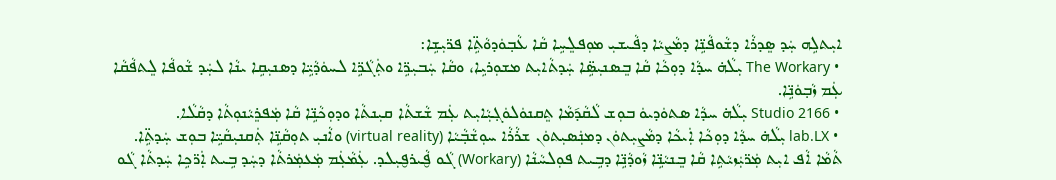ܐܝܼܬܠܹܗ ܚܲܕ ܣܸܕܪܵܐ ܕܫܵܘܦܵܢܹ̈ܐ ܕܡܵܨܝܵܐ ܕܦܵܝܫܝܼ ܡܘܼܦܠܸܚܹܐ ܩܵܐ ܥܵܒ݂ܘܿܕܘܵܬܹ̈ܐ ܦܪ̈ܝܼܫܹܐ:
 • The Workary ܝܼܠܵܗ̇ ܚܕܵܐ ܕܘܼܟܵܐ ܩܵܐ ܒܸܣܢܝܼܣܹ̈ܐ ܚܲܕܬܵܐܝܼܬ ܡܫܘܼܪܝܹܐ، ܘܩܵܐ ܚܲܒܝܼܪܹ̈ܐ ܘܬܲܓܵܪܹ̈ܐ ܠܚܘܿܕܵܝܹ̈ܐ ܕܣܢܝܼܩܹܐ ܝܢܵܐ ܠܚܲܕ ܫܵܘܦܵܐ ܠܸܬܦܵܩܵܐ ܥܲܡ ܙܵܒ݂ܘܿܢܹ̈ܐ.
 • Studio 2166 ܝܼܠܵܗ̇ ܚܕܵܐ ܣܬܘܿܕܝܘܿ ܒܘܼܫ ܠܵܩܵܕ݇ܡܵܐ ܬܸܩܢܘܿܠܘܿܓ݂ܝܼܵܐܝܼܬ ܥܲܡ ܫܵܫܬܵܐ ܩܝܼܢܬܵܐ ܘܕܘܼܟܵܢܹ̈ܐ ܩܵܐ ܡܲܦܪܸܝܵܢܘܼܬܵܐ ܕܩܵܠܵܐ.
 • lab.LX ܝܼܠܵܗ̇ ܚܕܵܐ ܕܘܼܟܵܐ ܐܲܝܟܵܐ ܕܡܵܨܝܼܬܘܿܢ ܕܡܢܲܣܝܼܬܘܿܢ ܫܪܵܪܵܐ ܚܘܼܫܵܒ݂ܵܝܵܐ (virtual reality) ܘܐܵܢܝܼ ܬܘܼܩܵܢܹ̈ܐ ܬܲܩܢܝܼܩܵܝܹ̈ܐ ܒܘܼܫ ܚܲܕܬܹ̈ܐ.
ܬܵܡܵܐ ܐܵܦ ܐܝܼܬ ܡܲܪ̈ܝܲܙܝܵܬܹܐ ܩܵܐ ܒܸܢܝܵܢܹ̈ܐ ܙܵܘܕܵܢܹ̈ܐ ܕܒܹܝܬ ܦܘܼܠܚܵܢܵܐ (Workary) ܓܵܘ ܦ̮ܵܝܪܦ̮ܝܼܠܕ. ܥܲܡܵܥܲܡ ܡܲܥܡܲܪܬܵܐ ܕܚܲܕ ܒܹܝܬ ܐܲܪ̈ܟܹܐ ܚܲܕܬܵܐ ܓܵܘ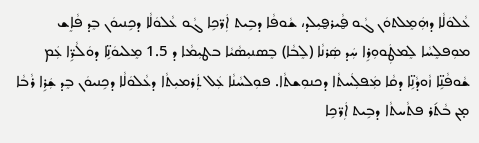ܥܵܠܘܿܠܵܐ ܕܗܲܡܸܠܬܘܿܢ ܓܵܘ ܦ̮ܵܝܪܦ̮ܝܼܠܕ، ܫܵܘܦܵܐ ܕܒܹܝܬ ܐܲܪ̈ܟܹܐ ܓܵܘ ܥܵܠܘܿܠܵܐ ܕܟܹܢܝܘܿܢ ܒܸܕ ܦܵܐܸܫ ܡܘܼܦܠܸܚܵܐ ܠܸܡܛܲܘܘܼܪܹܐ ܚܲܕ ܣܲܪܢܵܐ (ܠܸܒܵܐ) ܒܸܣܢܝܼܣܵܝܵܐ ܒܛܝܼܡܵܐ ܕ 1.5 ܡܸܠܝܘܿܢܹ̈ܐ ܕܘܿܠܵܪܹ̈ܐ ܥܲܡ ܫܵܘܦܵܢܹ̈ܐ ܙܵܘܕܵܢܹ̈ܐ ܕܩܵܐ ܡܲܦܠܲܚܬܵܐ ܕܟܢܘܼܫܬܵܐ. ܦܘܼܠܚܵܢܵܐ ܥܲܠ ܬܲܪܡܝܼܬܵܐ ܕܥܵܠܘܿܠܵܐ ܕܟܹܢܝܘܿܢ ܒܸܕ ܫܲܪܹܐ ܪܵܒܵܐ ܡ̣ܢ ܒܵܬ݇ܪ ܦܬܵܚܬܵܐ ܕܒܹܝܬ ܐܲܪ̈ܟܹܐ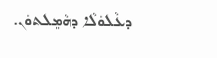ܕܥܵܠܘܿܠܵܐ ܕܗܵܡܸܠܬܘܿܢ.